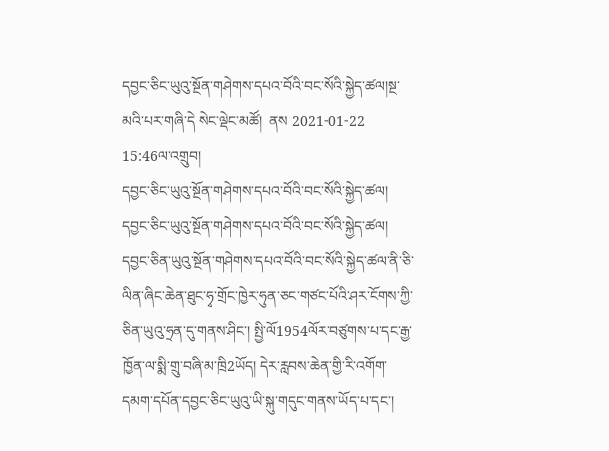དབྱང་ཅིང་ཡུའུ་སྔོན་གཤེགས་དཔའ་བོའི་བང་སོའི་སྐྱེད་ཚལ།སྔ་མའི་པར་གཞི་དེ སེང་ལྡེང་མཚོ།  ནས 2021-01-22 15:46ལ་འགྲུབ།
དབྱང་ཅིང་ཡུའུ་སྔོན་གཤེགས་དཔའ་བོའི་བང་སོའི་སྐྱེད་ཚལ།
དབྱང་ཅིང་ཡུའུ་སྔོན་གཤེགས་དཔའ་བོའི་བང་སོའི་སྐྱེད་ཚལ།
དབྱང་ཅིན་ཡུའུ་སྔོན་གཤེགས་དཔའ་བོའི་བང་སོའི་སྐྱེད་ཚལ་ནི་ཅི་ལིན་ཞིང་ཆེན་ཐུང་ཧྭ་གྲོང་ཁྱེར་ཧུན་ཅང་གཙང་པོའི་ཤར་ངོགས་ཀྱི་ཅིན་ཡུའུ་ཧྲན་དུ་གནས་ཤིང་། སྤྱི་ལོ1954ལོར་བཙུགས་པ་དང་རྒྱ་ཁྱོན་ལ་སྨི་གྲུ་བཞི་མ་ཁྲི2ཡོད། དེར་རླབས་ཆེན་གྱི་རི་འགོག་དམག་དཔོན་དབྱང་ཅིང་ཡུའུ་ཡི་སྐུ་གདུང་གནས་ཡོད་པ་དང་།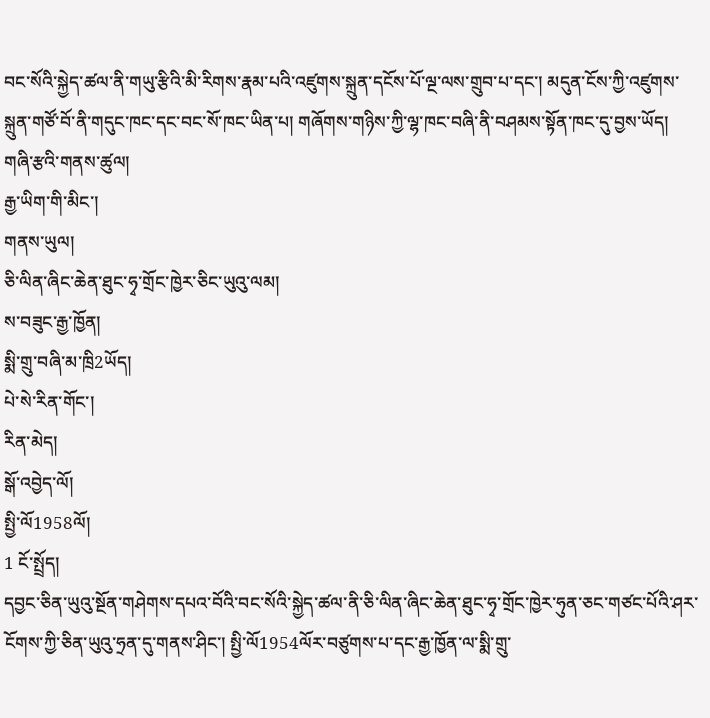བང་སོའི་སྐྱེད་ཚལ་ནི་གཡུ་རྩིའི་མི་རིགས་རྣམ་པའི་འཛུགས་སྐྲུན་དངོས་པོ་ལྔ་ལས་གྲུབ་པ་དང་། མདུན་ངོས་ཀྱི་འཛུགས་སྐྲུན་གཙོ་བོ་ནི་གདུང་ཁང་དང་བང་སོ་ཁང་ཡིན་པ། གཞོགས་གཉིས་ཀྱི་ལྷ་ཁང་བཞི་ནི་བཤམས་སྟོན་ཁང་དུ་བྱས་ཡོད།
གཞི་རྩའི་གནས་ཚུལ།
རྒྱ་ཡིག་གི་མིང་།
གནས་ཡུལ།
ཅི་ལིན་ཞིང་ཆེན་ཐུང་ཧྭ་གྲོང་ཁྱེར་ཅིང་ཡུའུ་ལམ།
ས་བཟུང་རྒྱ་ཁྱོན།
སྨི་གྲུ་བཞི་མ་ཁྲི2ཡོད།
པེ་སེ་རིན་གོང་།
རིན་མེད།
སྒོ་འབྱེད་ལོ།
སྤྱི་ལོ1958ལོ།
1 ངོ་སྤྲོད།
དབྱང་ཅིན་ཡུའུ་སྔོན་གཤེགས་དཔའ་བོའི་བང་སོའི་སྐྱེད་ཚལ་ནི་ཅི་ལིན་ཞིང་ཆེན་ཐུང་ཧྭ་གྲོང་ཁྱེར་ཧུན་ཅང་གཙང་པོའི་ཤར་ངོགས་ཀྱི་ཅིན་ཡུའུ་ཧྲན་དུ་གནས་ཤིང་། སྤྱི་ལོ1954ལོར་བཙུགས་པ་དང་རྒྱ་ཁྱོན་ལ་སྨི་གྲུ་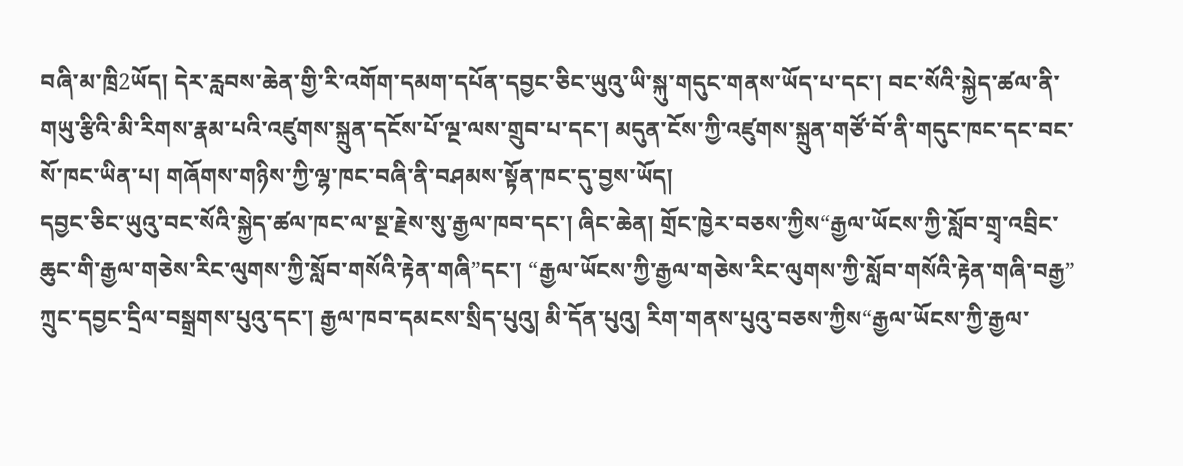བཞི་མ་ཁྲི2ཡོད། དེར་རླབས་ཆེན་གྱི་རི་འགོག་དམག་དཔོན་དབྱང་ཅིང་ཡུའུ་ཡི་སྐུ་གདུང་གནས་ཡོད་པ་དང་། བང་སོའི་སྐྱེད་ཚལ་ནི་གཡུ་རྩིའི་མི་རིགས་རྣམ་པའི་འཛུགས་སྐྲུན་དངོས་པོ་ལྔ་ལས་གྲུབ་པ་དང་། མདུན་ངོས་ཀྱི་འཛུགས་སྐྲུན་གཙོ་བོ་ནི་གདུང་ཁང་དང་བང་སོ་ཁང་ཡིན་པ། གཞོགས་གཉིས་ཀྱི་ལྷ་ཁང་བཞི་ནི་བཤམས་སྟོན་ཁང་དུ་བྱས་ཡོད།
དབྱང་ཅིང་ཡུའུ་བང་སོའི་སྐྱེད་ཚལ་ཁང་ལ་སྔ་རྗེས་སུ་རྒྱལ་ཁབ་དང་། ཞིང་ཆེན། གྲོང་ཁྱེར་བཅས་ཀྱིས“རྒྱལ་ཡོངས་ཀྱི་སློབ་གྲྭ་འབྲིང་ཆུང་གི་རྒྱལ་གཅེས་རིང་ལུགས་ཀྱི་སློབ་གསོའི་རྟེན་གཞི”དང་། “རྒྱལ་ཡོངས་ཀྱི་རྒྱལ་གཅེས་རིང་ལུགས་ཀྱི་སློབ་གསོའི་རྟེན་གཞི་བརྒྱ” ཀྲུང་དབྱང་དྲིལ་བསྒྲགས་པུའུ་དང་། རྒྱལ་ཁབ་དམངས་སྲིད་པུའུ། མི་དོན་པུའུ། རིག་གནས་པུའུ་བཅས་ཀྱིས“རྒྱལ་ཡོངས་ཀྱི་རྒྱལ་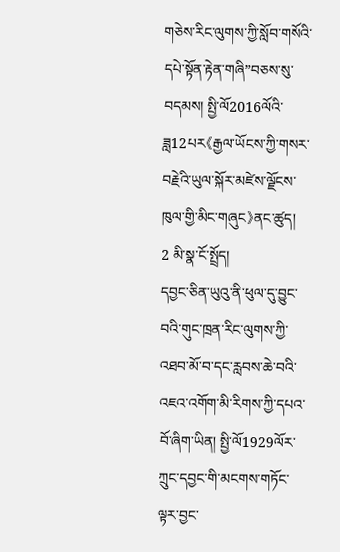གཅེས་རིང་ལུགས་ཀྱི་སློབ་གསོའི་དཔེ་སྟོན་རྟེན་གཞི”བཅས་སུ་བདམས། སྤྱི་ལོ2016ལོའི་ཟླ12པར《རྒྱལ་ཡོངས་ཀྱི་གསར་བརྗེའི་ཡུལ་སྐོར་མཛེས་ལྗོངས་ཁུལ་གྱི་མིང་གཞུང》ནང་ཚུད།
2 མི་སྣ་ངོ་སྤྲོད།
དབྱང་ཅིན་ཡུའུ་ནི་ཕུལ་དུ་བྱུང་བའི་གུང་ཁྲན་རིང་ལུགས་ཀྱི་འཐབ་མོ་བ་དང་རླབས་ཆེ་བའི་འཇའ་འགོག་མི་རིགས་ཀྱི་དཔའ་བོ་ཞིག་ཡིན། སྤྱི་ལོ1929ལོར་ཀྲུང་དབྱང་གི་མངགས་གཏོང་ལྟར་བྱང་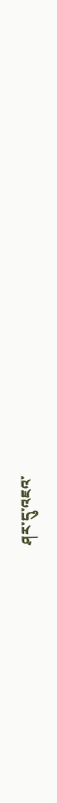ཤར་དུ་འཇའ་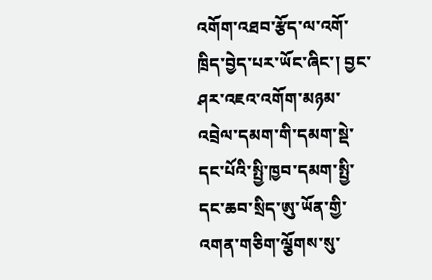འགོག་འཐབ་རྩོད་ལ་འགོ་ཁྲིད་བྱེད་པར་ཡོང་ཞིང་། བྱང་ཤར་འཇའ་འགོག་མཉམ་འབྲེལ་དམག་གི་དམག་སྡེ་དང་པོའི་སྤྱི་ཁྱབ་དམག་སྤྱི་དང་ཆབ་སྲིད་ཨུ་ཡོན་གྱི་འགན་གཅིག་ལྕོགས་སུ་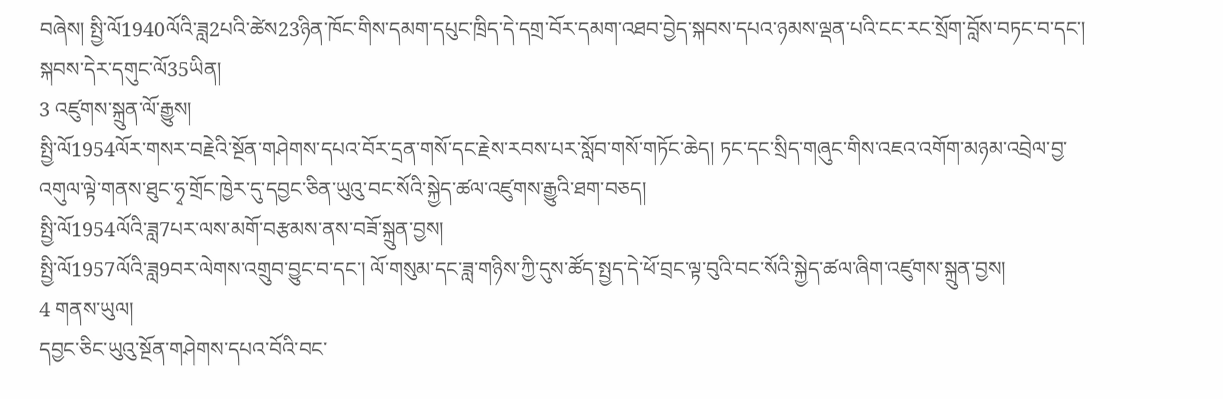བཞེས། སྤྱི་ལོ1940ལོའི་ཟླ2པའི་ཚེས23ཉིན་ཁོང་གིས་དམག་དཔུང་ཁྲིད་དེ་དགྲ་བོར་དམག་འཐབ་བྱེད་སྐབས་དཔའ་ཉམས་ལྡན་པའི་ངང་རང་སྲོག་བློས་བཏང་བ་དང་། སྐབས་དེར་དགུང་ལོ35ཡིན།
3 འཛུགས་སྐྲུན་ལོ་རྒྱུས།
སྤྱི་ལོ1954ལོར་གསར་བརྗེའི་སྔོན་གཤེགས་དཔའ་བོར་དྲན་གསོ་དང་རྗེས་རབས་པར་སློབ་གསོ་གཏོང་ཆེད། ཏང་དང་སྲིད་གཞུང་གིས་འཇའ་འགོག་མཉམ་འབྲེལ་བྱ་འགུལ་ལྟེ་གནས་ཐུང་ཧྭ་གྲོང་ཁྱེར་དུ་དབྱང་ཅིན་ཡུའུ་བང་སོའི་སྐྱེད་ཚལ་འཛུགས་རྒྱུའི་ཐག་བཅད།
སྤྱི་ལོ1954ལོའི་ཟླ7པར་ལས་མགོ་བརྩམས་ནས་བཟོ་སྐྲུན་བྱས།
སྤྱི་ལོ1957ལོའི་ཟླ9བར་ལེགས་འགྲུབ་བྱུང་བ་དང་། ལོ་གསུམ་དང་ཟླ་གཉིས་ཀྱི་དུས་ཚོད་སྤྱད་དེ་ཕོ་བྲང་ལྟ་བུའི་བང་སོའི་སྐྱེད་ཚལ་ཞིག་འཛུགས་སྐྲུན་བྱས།
4 གནས་ཡུལ།
དབྱང་ཅིང་ཡུའུ་སྔོན་གཤེགས་དཔའ་བོའི་བང་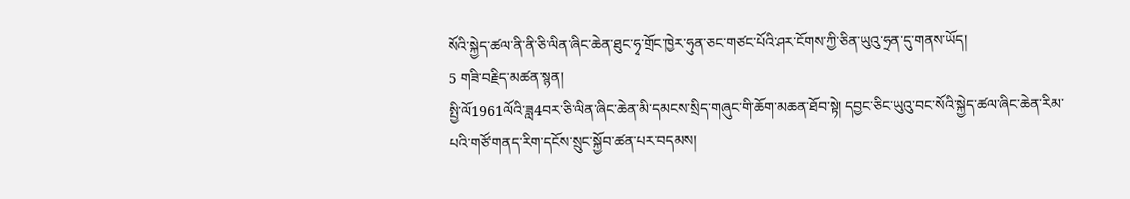སོའི་སྐྱེད་ཚལ་ནི་ནི་ཅི་ལིན་ཞིང་ཆེན་ཐུང་ཧྭ་གྲོང་ཁྱེར་ཧུན་ཅང་གཙང་པོའི་ཤར་ངོགས་ཀྱི་ཅིན་ཡུའུ་ཧྲན་དུ་གནས་ཡོད།
5 གཟི་བརྗིད་མཚན་སྙན།
སྤྱི་ལོ1961ལོའི་ཟླ4བར་ཅི་ལིན་ཞིང་ཆེན་མི་དམངས་སྲིད་གཞུང་གི་ཆོག་མཆན་ཐོབ་སྟེ། དབྱང་ཅིང་ཡུའུ་བང་སོའི་སྐྱེད་ཚལ་ཞིང་ཆེན་རིམ་པའི་གཙོ་གནད་རིག་དངོས་སྲུང་སྐྱོབ་ཚན་པར་བདམས།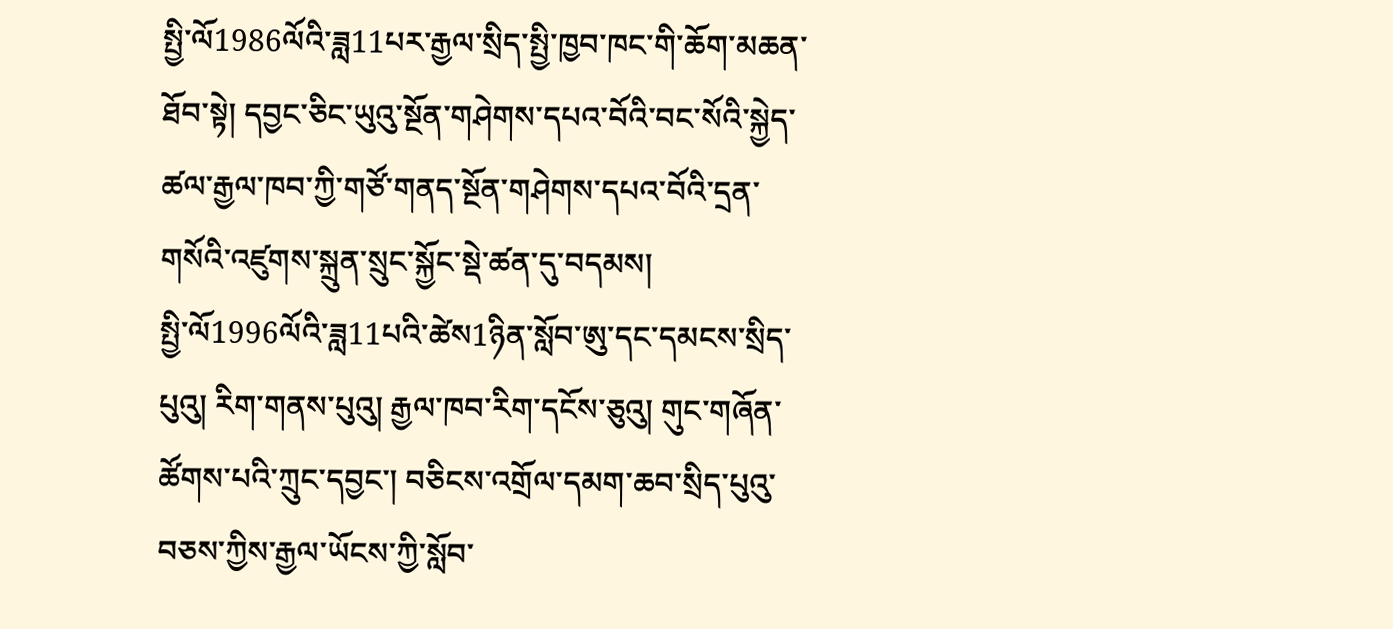སྤྱི་ལོ1986ལོའི་ཟླ11པར་རྒྱལ་སྲིད་སྤྱི་ཁྱབ་ཁང་གི་ཆོག་མཆན་ཐོབ་སྟེ། དབྱང་ཅིང་ཡུའུ་སྔོན་གཤེགས་དཔའ་བོའི་བང་སོའི་སྐྱེད་ཚལ་རྒྱལ་ཁབ་ཀྱི་གཙོ་གནད་སྔོན་གཤེགས་དཔའ་བོའི་དྲན་གསོའི་འཛུགས་སྐྲུན་སྲུང་སྐྱོང་སྡེ་ཚན་དུ་བདམས།
སྤྱི་ལོ1996ལོའི་ཟླ11པའི་ཚེས1ཉིན་སློབ་ཨུ་དང་དམངས་སྲིད་པུའུ། རིག་གནས་པུའུ། རྒྱལ་ཁབ་རིག་དངོས་ཅུའུ། གུང་གཞོན་ཚོགས་པའི་ཀྲུང་དབྱང་། བཅིངས་འགྲོལ་དམག་ཆབ་སྲིད་པུའུ་བཅས་ཀྱིས་རྒྱལ་ཡོངས་ཀྱི་སློབ་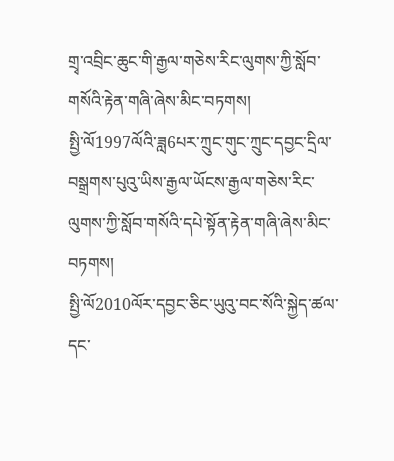གྲྭ་འབྲིང་ཆུང་གི་རྒྱལ་གཅེས་རིང་ལུགས་ཀྱི་སློབ་གསོའི་རྟེན་གཞི་ཞེས་མིང་བཏགས།
སྤྱི་ལོ1997ལོའི་ཟླ6པར་ཀྲུང་གུང་ཀྲུང་དབྱང་དྲིལ་བསྒྲགས་པུའུ་ཡིས་རྒྱལ་ཡོངས་རྒྱལ་གཅེས་རིང་ལུགས་ཀྱི་སློབ་གསོའི་དཔེ་སྟོན་རྟེན་གཞི་ཞེས་མིང་བཏགས།
སྤྱི་ལོ2010ལོར་དབྱང་ཅིང་ཡུའུ་བང་སོའི་སྐྱེད་ཚལ་དང་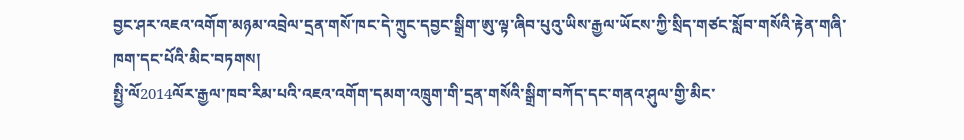བྱང་ཤར་འཇའ་འགོག་མཉམ་འབྲེལ་དྲན་གསོ་ཁང་དེ་ཀྲུང་དབྱང་སྒྲིག་ཨུ་ལྟ་ཞིབ་པུའུ་ཡིས་རྒྱལ་ཡོངས་ཀྱི་སྲིད་གཙང་སློབ་གསོའི་རྟེན་གཞི་ཁག་དང་པོའི་མིང་བཏགས།
སྤྱི་ལོ2014ལོར་རྒྱལ་ཁབ་རིམ་པའི་འཇའ་འགོག་དམག་འཁྲུག་གི་དྲན་གསོའི་སྒྲིག་བཀོད་དང་གནའ་ཤུལ་གྱི་མིང་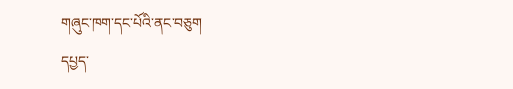གཞུང་ཁག་དང་པོའི་ནང་བཅུག
དཔྱད་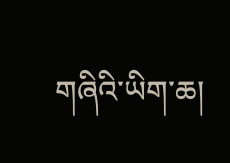གཞིའི་ཡིག་ཆ།